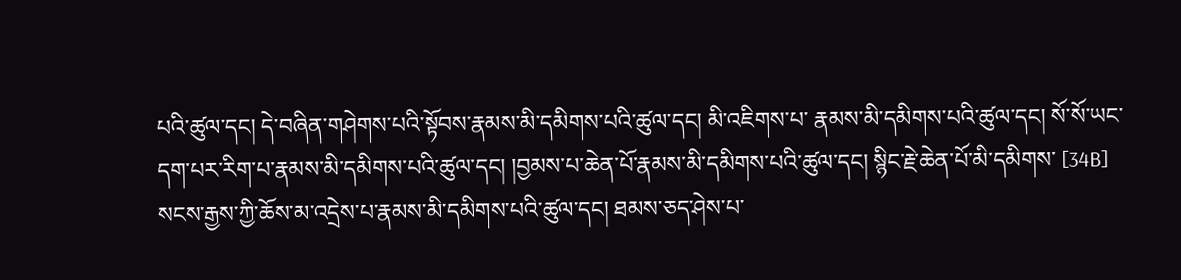པའི་ཚུལ་དང། དེ་བཞིན་གཤེགས་པའི་སྟོབས་རྣམས་མི་དམིགས་པའི་ཚུལ་དང། མི་འཇིགས་པ་ རྣམས་མི་དམིགས་པའི་ཚུལ་དང། སོ་སོ་ཡང་དག་པར་རིག་པ་རྣམས་མི་དམིགས་པའི་ཚུལ་དང། །བྱམས་པ་ཆེན་པོ་རྣམས་མི་དམིགས་པའི་ཚུལ་དང། སྙིང་རྗེ་ཆེན་པོ་མི་དམིགས་ [34B] སངས་རྒྱས་ཀྱི་ཆོས་མ་འདྲེས་པ་རྣམས་མི་དམིགས་པའི་ཚུལ་དང། ཐམས་ཅད་ཤེས་པ་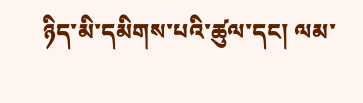ཉིད་མི་དམིགས་པའི་ཚུལ་དང། ལམ་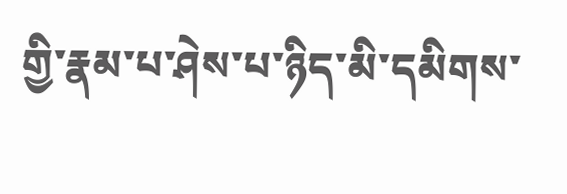གྱི་རྣམ་པ་ཤེས་པ་ཉིད་མི་དམིགས་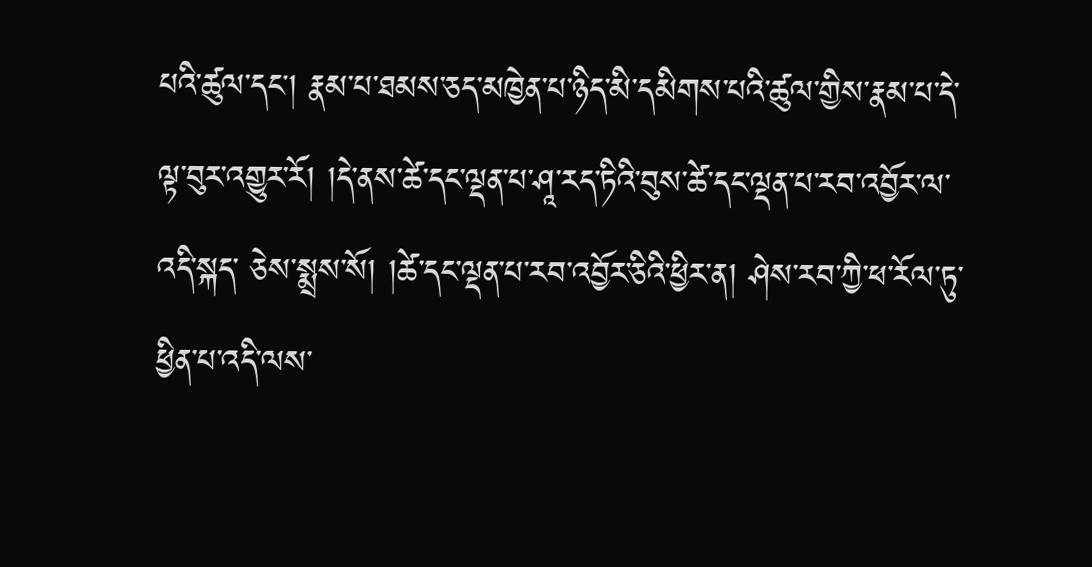པའི་ཚུལ་དང། རྣམ་པ་ཐམས་ཅད་མཁྱེན་པ་ཉིད་མི་དམིགས་པའི་ཚུལ་གྱིས་རྣམ་པ་དེ་ལྟ་བུར་འགྱུར་རོ། །དེ་ནས་ཚེ་དང་ལྡན་པ་ཤཱ་རད་ཏིའི་བུས་ཚེ་དང་ལྡན་པ་རབ་འབྱོར་ལ་འདི་སྐད་ ཅེས་སྨྲས་སོ། །ཚེ་དང་ལྡན་པ་རབ་འབྱོར་ཅིའི་ཕྱིར་ན། ཤེས་རབ་ཀྱི་ཕ་རོལ་ཏུ་ཕྱིན་པ་འདི་ལས་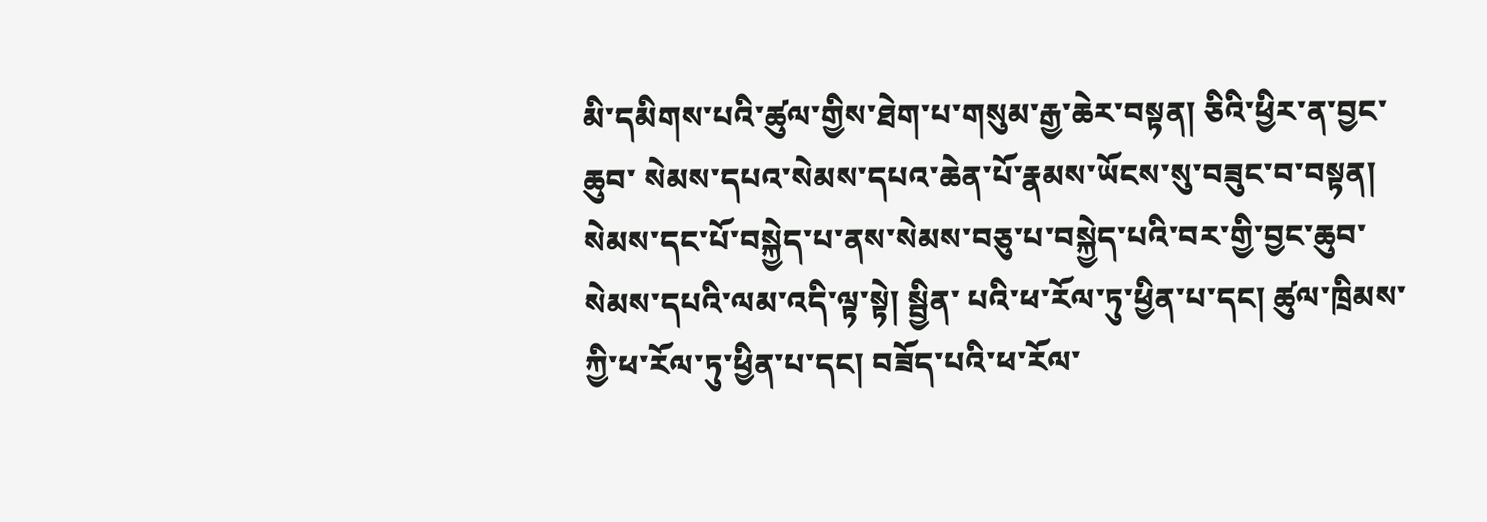མི་དམིགས་པའི་ཚུལ་གྱིས་ཐེག་པ་གསུམ་རྒྱ་ཆེར་བསྟན། ཅིའི་ཕྱིར་ན་བྱང་ཆུབ་ སེམས་དཔའ་སེམས་དཔའ་ཆེན་པོ་རྣམས་ཡོངས་སུ་བཟུང་བ་བསྟན། སེམས་དང་པོ་བསྐྱེད་པ་ནས་སེམས་བཅུ་པ་བསྐྱེད་པའི་བར་གྱི་བྱང་ཆུབ་སེམས་དཔའི་ལམ་འདི་ལྟ་སྟེ། སྦྱིན་ པའི་ཕ་རོལ་ཏུ་ཕྱིན་པ་དང། ཚུལ་ཁྲིམས་ཀྱི་ཕ་རོལ་ཏུ་ཕྱིན་པ་དང། བཟོད་པའི་ཕ་རོལ་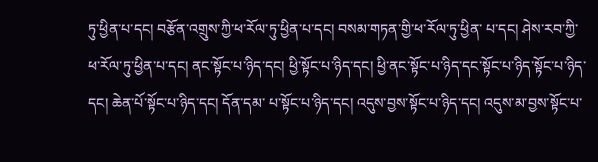ཏུ་ཕྱིན་པ་དང། བརྩོན་འགྲུས་ཀྱི་ཕ་རོལ་ཏུ་ཕྱིན་པ་དང། བསམ་གཏན་གྱི་ཕ་རོལ་ཏུ་ཕྱིན་ པ་དང། ཤེས་རབ་ཀྱི་ཕ་རོལ་ཏུ་ཕྱིན་པ་དང། ནང་སྟོང་པ་ཉིད་དང། ཕྱི་སྟོང་པ་ཉིད་དང། ཕྱི་ནང་སྟོང་པ་ཉིད་དང་སྟོང་པ་ཉིད་སྟོང་པ་ཉིད་དང། ཆེན་པོ་སྟོང་པ་ཉིད་དང། དོན་དམ་ པ་སྟོང་པ་ཉིད་དང། འདུས་བྱས་སྟོང་པ་ཉིད་དང། འདུས་མ་བྱས་སྟོང་པ་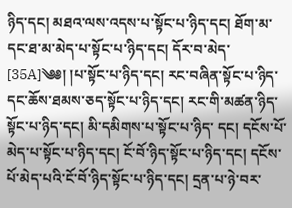ཉིད་དང། མཐའ་ལས་འདས་པ་སྟོང་པ་ཉིད་དང། ཐོག་མ་དང་ཐ་མ་མེད་པ་སྟོང་པ་ཉིད་དང། དོར་བ་མེད་ [35A]༄༅། །པ་སྟོང་པ་ཉིད་དང། རང་བཞིན་སྟོང་པ་ཉིད་དང་ཆོས་ཐམས་ཅད་སྟོང་པ་ཉིད་དང། རང་གི་མཚན་ཉིད་སྟོང་པ་ཉིད་དང། མི་དམིགས་པ་སྟོང་པ་ཉིད་ དང། དངོས་པོ་མེད་པ་སྟོང་པ་ཉིད་དང། ངོ་བོ་ཉིད་སྟོང་པ་ཉིད་དང། དངོས་པོ་མེད་པའི་ངོ་བོ་ཉིད་སྟོང་པ་ཉིད་དང། དྲན་པ་ཉེ་བར་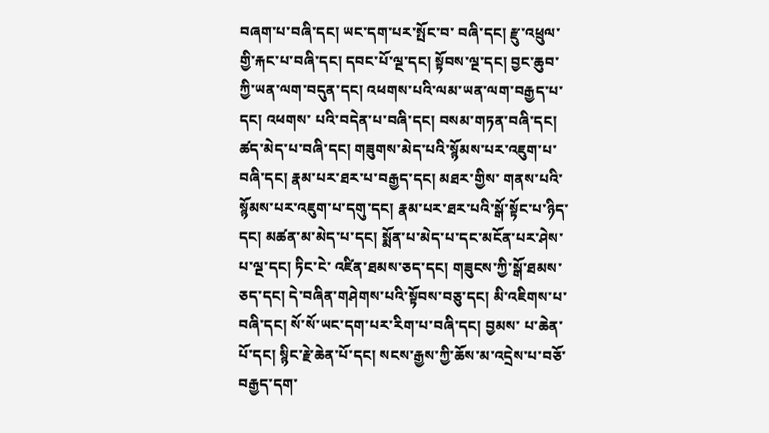བཞག་པ་བཞི་དང། ཡང་དག་པར་སྤོང་བ་ བཞི་དང། རྫུ་འཕྲུལ་གྱི་རྐང་པ་བཞི་དང། དབང་པོ་ལྔ་དང། སྟོབས་ལྔ་དང། བྱང་ཆུབ་ཀྱི་ཡན་ལག་བདུན་དང། འཕགས་པའི་ལམ་ཡན་ལག་བརྒྱད་པ་དང། འཕགས་ པའི་བདེན་པ་བཞི་དང། བསམ་གཏན་བཞི་དང། ཚད་མེད་པ་བཞི་དང། གཟུགས་མེད་པའི་སྙོམས་པར་འཇུག་པ་བཞི་དང། རྣམ་པར་ཐར་པ་བརྒྱད་དང། མཐར་གྱིས་ གནས་པའི་སྙོམས་པར་འཇུག་པ་དགུ་དང། རྣམ་པར་ཐར་པའི་སྒོ་སྟོང་པ་ཉིད་དང། མཚན་མ་མེད་པ་དང། སྨོན་པ་མེད་པ་དང་མངོན་པར་ཤེས་པ་ལྔ་དང། ཏིང་ངེ་ འཛིན་ཐམས་ཅད་དང། གཟུངས་ཀྱི་སྒོ་ཐམས་ཅད་དང། དེ་བཞིན་གཤེགས་པའི་སྟོབས་བཅུ་དང། མི་འཇིགས་པ་བཞི་དང། སོ་སོ་ཡང་དག་པར་རིག་པ་བཞི་དང། བྱམས་ པ་ཆེན་པོ་དང། སྙིང་རྗེ་ཆེན་པོ་དང། སངས་རྒྱས་ཀྱི་ཆོས་མ་འདྲེས་པ་བཅོ་བརྒྱད་དག་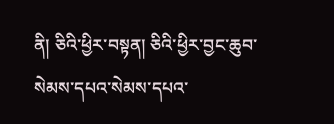ནི། ཅིའི་ཕྱིར་བསྟན། ཅིའི་ཕྱིར་བྱང་ཆུབ་སེམས་དཔའ་སེམས་དཔའ་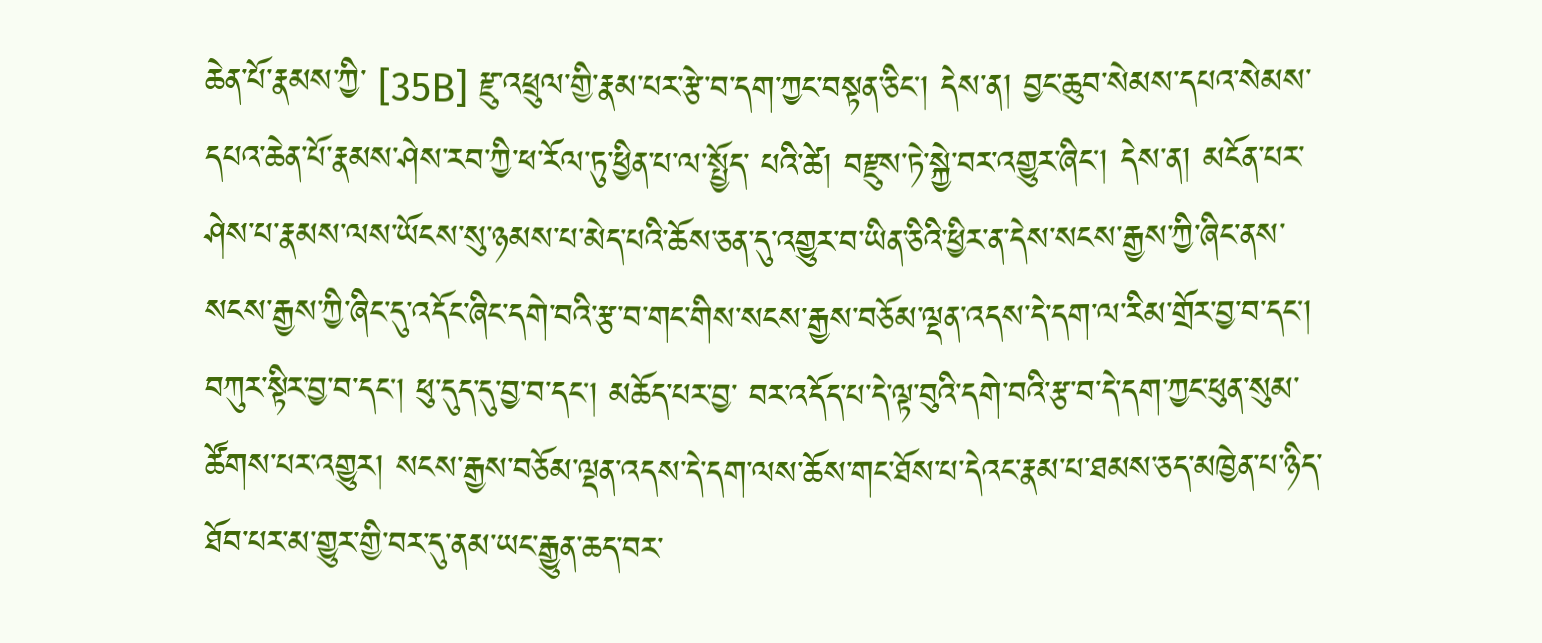ཆེན་པོ་རྣམས་ཀྱི་ [35B] རྫུ་འཕྲུལ་གྱི་རྣམ་པར་རྩེ་བ་དག་ཀྱང་བསྟན་ཅིང། དེས་ན། བྱང་ཆུབ་སེམས་དཔའ་སེམས་དཔའ་ཆེན་པོ་རྣམས་ཤེས་རབ་ཀྱི་ཕ་རོལ་ཏུ་ཕྱིན་པ་ལ་སྤྱོད་ པའི་ཚེ། བརྫུས་ཏེ་སྐྱེ་བར་འགྱུར་ཞིང། དེས་ན། མངོན་པར་ཤེས་པ་རྣམས་ལས་ཡོངས་སུ་ཉམས་པ་མེད་པའི་ཆོས་ཅན་དུ་འགྱུར་བ་ཡིན་ཅིའི་ཕྱིར་ན་དེས་སངས་རྒྱས་ཀྱི་ཞིང་ནས་ སངས་རྒྱས་ཀྱི་ཞིང་དུ་འདོང་ཞིང་དགེ་བའི་རྩ་བ་གང་གིས་སངས་རྒྱས་བཅོམ་ལྡན་འདས་དེ་དག་ལ་རིམ་གྲོར་བྱ་བ་དང། བཀུར་སྟིར་བྱ་བ་དང། ཕུ་དུད་དུ་བྱ་བ་དང། མཆོད་པར་བྱ་ བར་འདོད་པ་དེ་ལྟ་བུའི་དགེ་བའི་རྩ་བ་དེ་དག་ཀྱང་ཕུན་སུམ་ཚོགས་པར་འགྱུར། སངས་རྒྱས་བཅོམ་ལྡན་འདས་དེ་དག་ལས་ཆོས་གང་ཐོས་པ་དེའང་རྣམ་པ་ཐམས་ཅད་མཁྱེན་པ་ཉིད་ ཐོབ་པར་མ་གྱུར་གྱི་བར་དུ་ནམ་ཡང་རྒྱུན་ཆད་བར་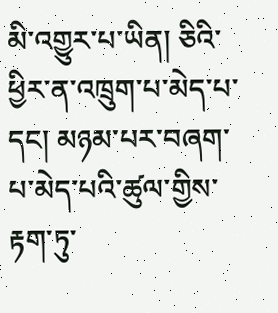མི་འགྱུར་པ་ཡིན། ཅིའི་ཕྱིར་ན་འཁྲུག་པ་མེད་པ་དང། མཉམ་པར་བཞག་པ་མེད་པའི་ཚུལ་གྱིས་རྟག་ཏུ་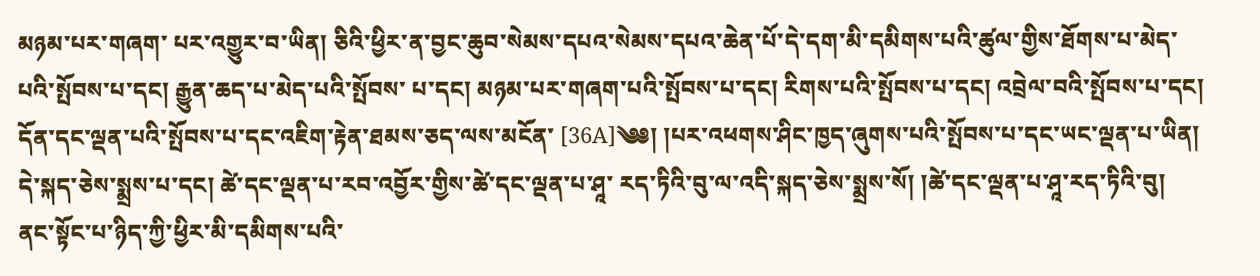མཉམ་པར་གཞག་ པར་འགྱུར་བ་ཡིན། ཅིའི་ཕྱིར་ན་བྱང་ཆུབ་སེམས་དཔའ་སེམས་དཔའ་ཆེན་པོ་དེ་དག་མི་དམིགས་པའི་ཚུལ་གྱིས་ཐོགས་པ་མེད་པའི་སྤོབས་པ་དང། རྒྱུན་ཆད་པ་མེད་པའི་སྤོབས་ པ་དང། མཉམ་པར་གཞག་པའི་སྤོབས་པ་དང། རིགས་པའི་སྤོབས་པ་དང། འབྲེལ་བའི་སྤོབས་པ་དང། དོན་དང་ལྡན་པའི་སྤོབས་པ་དང་འཇིག་རྟེན་ཐམས་ཅད་ལས་མངོན་ [36A]༄༅། །པར་འཕགས་ཤིང་ཁྱད་ཞུགས་པའི་སྤོབས་པ་དང་ཡང་ལྡན་པ་ཡིན། དེ་སྐད་ཅེས་སྨྲས་པ་དང། ཚེ་དང་ལྡན་པ་རབ་འབྱོར་གྱིས་ཚེ་དང་ལྡན་པ་ཤཱ་ རད་ཏིའི་བུ་ལ་འདི་སྐད་ཅེས་སྨྲས་སོ། །ཚེ་དང་ལྡན་པ་ཤཱ་རད་ཏིའི་བུ། ནང་སྟོང་པ་ཉིད་ཀྱི་ཕྱིར་མི་དམིགས་པའི་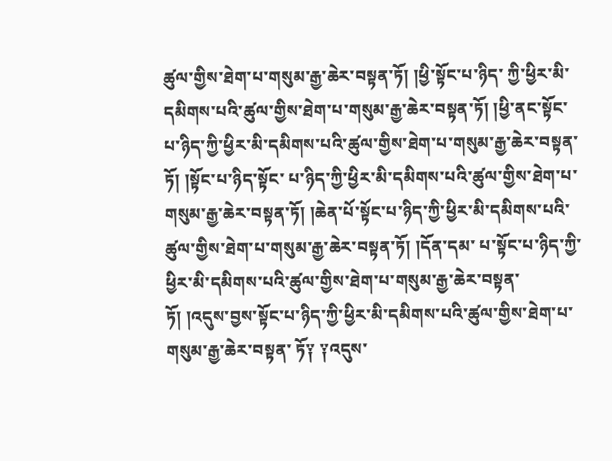ཚུལ་གྱིས་ཐེག་པ་གསུམ་རྒྱ་ཆེར་བསྟན་ཏོ། །ཕྱི་སྟོང་པ་ཉིད་ ཀྱི་ཕྱིར་མི་དམིགས་པའི་ཚུལ་གྱིས་ཐེག་པ་གསུམ་རྒྱ་ཆེར་བསྟན་ཏོ། །ཕྱི་ནང་སྟོང་པ་ཉིད་ཀྱི་ཕྱིར་མི་དམིགས་པའི་ཚུལ་གྱིས་ཐེག་པ་གསུམ་རྒྱ་ཆེར་བསྟན་ཏོ། །སྟོང་པ་ཉིད་སྟོང་ པ་ཉིད་ཀྱི་ཕྱིར་མི་དམིགས་པའི་ཚུལ་གྱིས་ཐེག་པ་གསུམ་རྒྱ་ཆེར་བསྟན་ཏོ། །ཆེན་པོ་སྟོང་པ་ཉིད་ཀྱི་ཕྱིར་མི་དམིགས་པའི་ཚུལ་གྱིས་ཐེག་པ་གསུམ་རྒྱ་ཆེར་བསྟན་ཏོ། །དོན་དམ་ པ་སྟོང་པ་ཉིད་ཀྱི་ཕྱིར་མི་དམིགས་པའི་ཚུལ་གྱིས་ཐེག་པ་གསུམ་རྒྱ་ཆེར་བསྟན་ཏོ། །འདུས་བྱས་སྟོང་པ་ཉིད་ཀྱི་ཕྱིར་མི་དམིགས་པའི་ཚུལ་གྱིས་ཐེག་པ་གསུམ་རྒྱ་ཆེར་བསྟན་ ཏོ༑ ༑འདུས་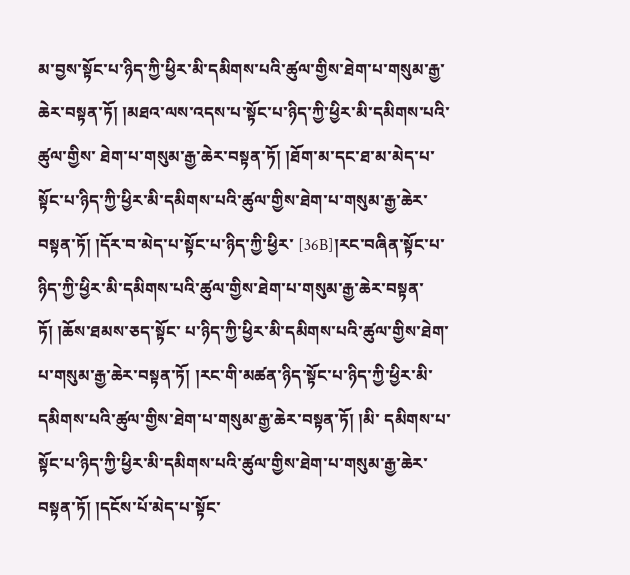མ་བྱས་སྟོང་པ་ཉིད་ཀྱི་ཕྱིར་མི་དམིགས་པའི་ཚུལ་གྱིས་ཐེག་པ་གསུམ་རྒྱ་ཆེར་བསྟན་ཏོ། །མཐའ་ལས་འདས་པ་སྟོང་པ་ཉིད་ཀྱི་ཕྱིར་མི་དམིགས་པའི་ཚུལ་གྱིས་ ཐེག་པ་གསུམ་རྒྱ་ཆེར་བསྟན་ཏོ། །ཐོག་མ་དང་ཐ་མ་མེད་པ་སྟོང་པ་ཉིད་ཀྱི་ཕྱིར་མི་དམིགས་པའི་ཚུལ་གྱིས་ཐེག་པ་གསུམ་རྒྱ་ཆེར་བསྟན་ཏོ། །དོར་བ་མེད་པ་སྟོང་པ་ཉིད་ཀྱི་ཕྱིར་ [36B]།རང་བཞིན་སྟོང་པ་ཉིད་ཀྱི་ཕྱིར་མི་དམིགས་པའི་ཚུལ་གྱིས་ཐེག་པ་གསུམ་རྒྱ་ཆེར་བསྟན་ཏོ། །ཆོས་ཐམས་ཅད་སྟོང་ པ་ཉིད་ཀྱི་ཕྱིར་མི་དམིགས་པའི་ཚུལ་གྱིས་ཐེག་པ་གསུམ་རྒྱ་ཆེར་བསྟན་ཏོ། །རང་གི་མཚན་ཉིད་སྟོང་པ་ཉིད་ཀྱི་ཕྱིར་མི་དམིགས་པའི་ཚུལ་གྱིས་ཐེག་པ་གསུམ་རྒྱ་ཆེར་བསྟན་ཏོ། །མི་ དམིགས་པ་སྟོང་པ་ཉིད་ཀྱི་ཕྱིར་མི་དམིགས་པའི་ཚུལ་གྱིས་ཐེག་པ་གསུམ་རྒྱ་ཆེར་བསྟན་ཏོ། །དངོས་པོ་མེད་པ་སྟོང་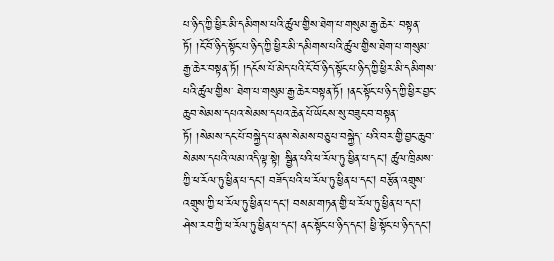པ་ཉིད་ཀྱི་ཕྱིར་མི་དམིགས་པའི་ཚུལ་གྱིས་ཐེག་པ་གསུམ་རྒྱ་ཆེར་ བསྟན་ཏོ། །ངོ་བོ་ཉིད་སྟོང་པ་ཉིད་ཀྱི་ཕྱིར་མི་དམིགས་པའི་ཚུལ་གྱིས་ཐེག་པ་གསུམ་རྒྱ་ཆེར་བསྟན་ཏོ། །དངོས་པོ་མེད་པའི་ངོ་བོ་ཉིད་སྟོང་པ་ཉིད་ཀྱི་ཕྱིར་མི་དམིགས་པའི་ཚུལ་གྱིས་ ཐེག་པ་གསུམ་རྒྱ་ཆེར་བསྟན་ཏོ། །ནང་སྟོང་པ་ཉིད་ཀྱི་ཕྱིར་བྱང་ཆུབ་སེམས་དཔའ་སེམས་དཔའ་ཆེན་པོ་ཡོངས་སུ་བཟུང་བ་བསྟན་ཏོ། །སེམས་དང་པོ་བསྐྱེད་པ་ནས་སེམས་བཅུ་པ་བསྐྱེད་ པའི་བར་གྱི་བྱང་ཆུབ་སེམས་དཔའི་ལམ་འདི་ལྟ་སྟེ། སྦྱིན་པའི་ཕ་རོལ་ཏུ་ཕྱིན་པ་དང། ཚུལ་ཁྲིམས་ཀྱི་ཕ་རོལ་ཏུ་ཕྱིན་པ་དང། བཟོད་པའི་ཕ་རོལ་ཏུ་ཕྱིན་པ་དང། བརྩོན་འགྲུས་ འགྲུས་ཀྱི་ཕ་རོལ་ཏུ་ཕྱིན་པ་དང། བསམ་གཏན་གྱི་ཕ་རོལ་ཏུ་ཕྱིན་པ་དང། ཤེས་རབ་ཀྱི་ཕ་རོལ་ཏུ་ཕྱིན་པ་དང། ནང་སྟོང་པ་ཉིད་དང། ཕྱི་སྟོང་པ་ཉིད་དང།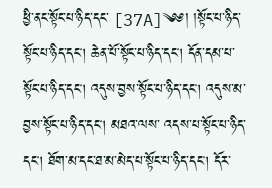ཕྱི་ནང་སྟོང་པ་ཉིད་དང་ [37A]༄༅། །སྟོང་པ་ཉིད་སྟོང་པ་ཉིད་དང། ཆེན་པོ་སྟོང་པ་ཉིད་དང། དོན་དམ་པ་སྟོང་པ་ཉིད་དང། འདུས་བྱས་སྟོང་པ་ཉིད་དང། འདུས་མ་བྱས་སྟོང་པ་ཉིད་དང། མཐའ་ལས་ འདས་པ་སྟོང་པ་ཉིད་དང། ཐོག་མ་དང་ཐ་མ་མེད་པ་སྟོང་པ་ཉིད་དང། དོར་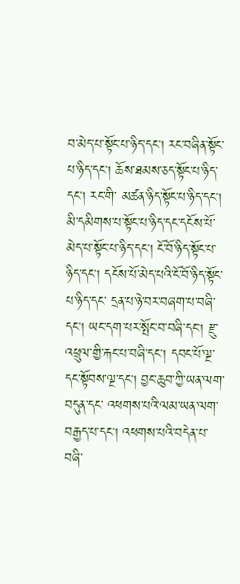བ་མེད་པ་སྟོང་པ་ཉིད་དང། རང་བཞིན་སྟོང་པ་ཉིད་དང། ཆོས་ཐམས་ཅད་སྟོང་པ་ཉིད་དང། རང་གི་ མཚན་ཉིད་སྟོང་པ་ཉིད་དང། མི་དམིགས་པ་སྟོང་པ་ཉིད་དང་དངོས་པོ་མེད་པ་སྟོང་པ་ཉིད་དང། ངོ་བོ་ཉིད་སྟོང་པ་ཉིད་དང། དངོས་པོ་མེད་པའི་ངོ་བོ་ཉིད་སྟོང་པ་ཉིད་དང་ དྲན་པ་ཉེ་བར་བཞག་པ་བཞི་དང། ཡང་དག་པར་སྤོང་བ་བཞི་དང། རྫུ་འཕྲུལ་གྱི་རྐང་པ་བཞི་དང། དབང་པོ་ལྔ་དང་སྟོབས་ལྔ་དང། བྱང་ཆུབ་ཀྱི་ཡན་ལག་བདུན་དང་ འཕགས་པའི་ལམ་ཡན་ལག་བརྒྱད་པ་དང། འཕགས་པའི་བདེན་པ་བཞི་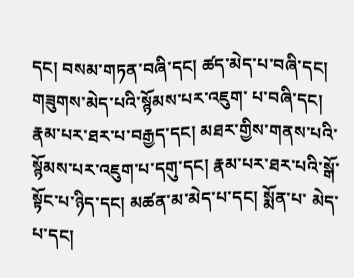དང། བསམ་གཏན་བཞི་དང། ཚད་མེད་པ་བཞི་དང། གཟུགས་མེད་པའི་སྙོམས་པར་འཇུག་ པ་བཞི་དང། རྣམ་པར་ཐར་པ་བརྒྱད་དང། མཐར་གྱིས་གནས་པའི་སྙོམས་པར་འཇུག་པ་དགུ་དང། རྣམ་པར་ཐར་པའི་སྒོ་སྟོང་པ་ཉིད་དང། མཚན་མ་མེད་པ་དང། སྨོན་པ་ མེད་པ་དང།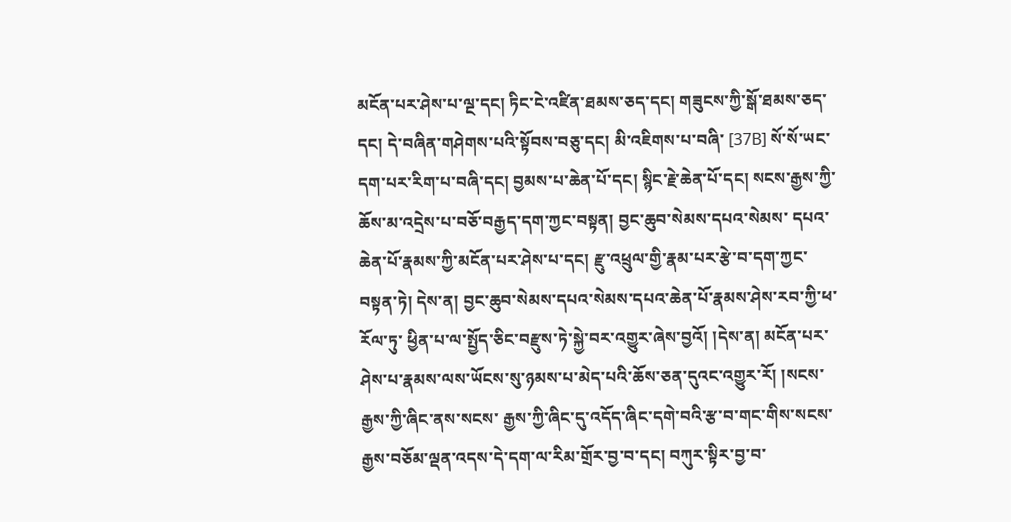མངོན་པར་ཤེས་པ་ལྔ་དང། ཏིང་ངེ་འཛིན་ཐམས་ཅད་དང། གཟུངས་ཀྱི་སྒོ་ཐམས་ཅད་དང། དེ་བཞིན་གཤེགས་པའི་སྟོབས་བཅུ་དང། མི་འཇིགས་པ་བཞི་ [37B] སོ་སོ་ཡང་དག་པར་རིག་པ་བཞི་དང། བྱམས་པ་ཆེན་པོ་དང། སྙིང་རྗེ་ཆེན་པོ་དང། སངས་རྒྱས་ཀྱི་ཆོས་མ་འདྲེས་པ་བཅོ་བརྒྱད་དག་ཀྱང་བསྟན། བྱང་ཆུབ་སེམས་དཔའ་སེམས་ དཔའ་ཆེན་པོ་རྣམས་ཀྱི་མངོན་པར་ཤེས་པ་དང། རྫུ་འཕྲུལ་གྱི་རྣམ་པར་རྩེ་བ་དག་ཀྱང་བསྟན་ཏེ། དེས་ན། བྱང་ཆུབ་སེམས་དཔའ་སེམས་དཔའ་ཆེན་པོ་རྣམས་ཤེས་རབ་ཀྱི་ཕ་རོལ་ཏུ་ ཕྱིན་པ་ལ་སྤྱོད་ཅིང་བརྫུས་ཏེ་སྐྱེ་བར་འགྱུར་ཞེས་བྱའོ། །དེས་ན། མངོན་པར་ཤེས་པ་རྣམས་ལས་ཡོངས་སུ་ཉམས་པ་མེད་པའི་ཆོས་ཅན་དུའང་འགྱུར་རོ། །སངས་རྒྱས་ཀྱི་ཞིང་ནས་སངས་ རྒྱས་ཀྱི་ཞིང་དུ་འདོད་ཞིང་དགེ་བའི་རྩ་བ་གང་གིས་སངས་རྒྱས་བཅོམ་ལྡན་འདས་དེ་དག་ལ་རིམ་གྲོར་བྱ་བ་དང། བཀུར་སྟིར་བྱ་བ་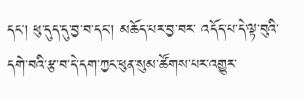དང། ཕུ་དུད་དུ་བྱ་བ་དང། མཆོད་པར་བྱ་བར་ འདོད་པ་དེ་ལྟ་བུའི་དགེ་བའི་རྩ་བ་དེ་དག་ཀྱང་ཕུན་སུམ་ཚོགས་པར་འགྱུར་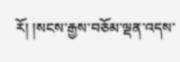རོ། །སངས་རྒྱས་བཅོམ་ལྡན་འདས་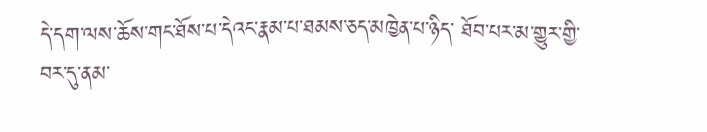དེ་དག་ལས་ཆོས་གང་ཐོས་པ་དེའང་རྣམ་པ་ཐམས་ཅད་མཁྱེན་པ་ཉིད་ ཐོབ་པར་མ་གྱུར་གྱི་བར་དུ་ནམ་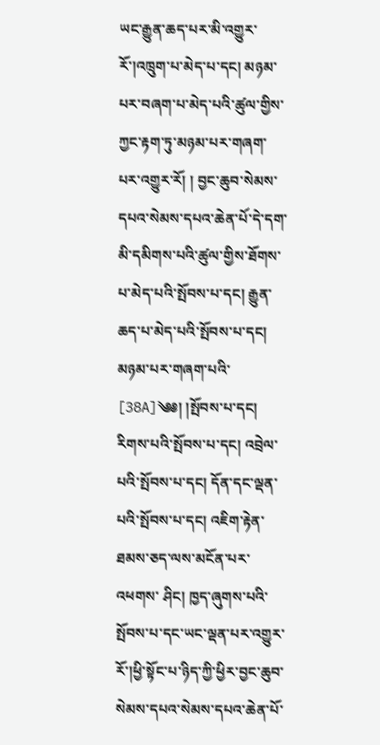ཡང་རྒྱུན་ཆད་པར་མི་འགྱུར་རོ་།འཁྲུག་པ་མེད་པ་དང། མཉམ་པར་བཞག་པ་མེད་པའི་ཚུལ་གྱིས་ཀྱང་རྟག་ཏུ་མཉམ་པར་གཞག་པར་འགྱུར་རོ། ། བྱང་ཆུབ་སེམས་དཔའ་སེམས་དཔའ་ཆེན་པོ་དེ་དག་མི་དམིགས་པའི་ཚུལ་གྱིས་ཐོགས་པ་མེད་པའི་སྤོབས་པ་དང། རྒྱུན་ཆད་པ་མེད་པའི་སྤོབས་པ་དང། མཉམ་པར་གཞག་པའི་ [38A]༄༅། །སྤོབས་པ་དང། རིགས་པའི་སྤོབས་པ་དང། འབྲེལ་པའི་སྤོབས་པ་དང། དོན་དང་ལྡན་པའི་སྤོབས་པ་དང། འཇིག་རྟེན་ཐམས་ཅད་ལས་མངོན་པར་འཕགས་ ཤིང། ཁྱད་ཞུགས་པའི་སྤོབས་པ་དང་ཡང་ལྡན་པར་འགྱུར་རོ་།ཕྱི་སྟོང་པ་ཉིད་ཀྱི་ཕྱིར་བྱང་ཆུབ་སེམས་དཔའ་སེམས་དཔའ་ཆེན་པོ་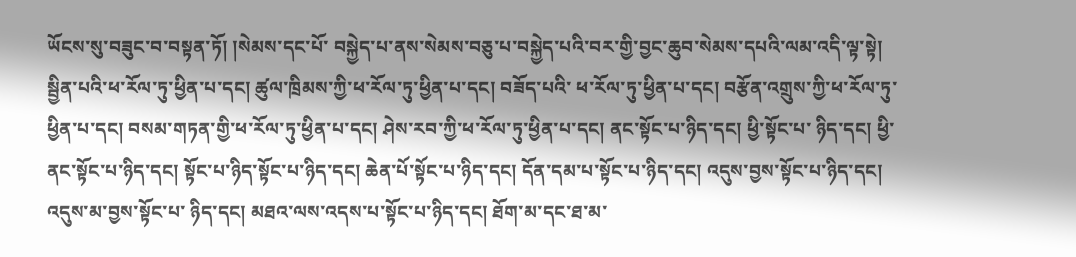ཡོངས་སུ་བཟུང་བ་བསྟན་ཏོ། །སེམས་དང་པོ་ བསྐྱེད་པ་ནས་སེམས་བཅུ་པ་བསྐྱེད་པའི་བར་གྱི་བྱང་ཆུབ་སེམས་དཔའི་ལམ་འདི་ལྟ་སྟེ། སྦྱིན་པའི་ཕ་རོལ་ཏུ་ཕྱིན་པ་དང། ཚུལ་ཁྲིམས་ཀྱི་ཕ་རོལ་ཏུ་ཕྱིན་པ་དང། བཟོད་པའི་ ཕ་རོལ་ཏུ་ཕྱིན་པ་དང། བརྩོན་འགྲུས་ཀྱི་ཕ་རོལ་ཏུ་ཕྱིན་པ་དང། བསམ་གཏན་གྱི་ཕ་རོལ་ཏུ་ཕྱིན་པ་དང། ཤེས་རབ་ཀྱི་ཕ་རོལ་ཏུ་ཕྱིན་པ་དང། ནང་སྟོང་པ་ཉིད་དང། ཕྱི་སྟོང་པ་ ཉིད་དང། ཕྱི་ནང་སྟོང་པ་ཉིད་དང། སྟོང་པ་ཉིད་སྟོང་པ་ཉིད་དང། ཆེན་པོ་སྟོང་པ་ཉིད་དང། དོན་དམ་པ་སྟོང་པ་ཉིད་དང། འདུས་བྱས་སྟོང་པ་ཉིད་དང། འདུས་མ་བྱས་སྟོང་པ་ ཉིད་དང། མཐའ་ལས་འདས་པ་སྟོང་པ་ཉིད་དང། ཐོག་མ་དང་ཐ་མ་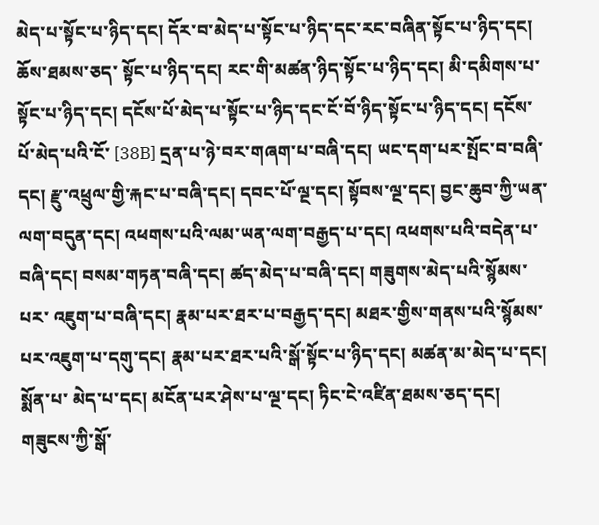མེད་པ་སྟོང་པ་ཉིད་དང། དོར་བ་མེད་པ་སྟོང་པ་ཉིད་དང་རང་བཞིན་སྟོང་པ་ཉིད་དང། ཆོས་ཐམས་ཅད་ སྟོང་པ་ཉིད་དང། རང་གི་མཚན་ཉིད་སྟོང་པ་ཉིད་དང། མི་དམིགས་པ་སྟོང་པ་ཉིད་དང། དངོས་པོ་མེད་པ་སྟོང་པ་ཉིད་དང་ངོ་བོ་ཉིད་སྟོང་པ་ཉིད་དང། དངོས་པོ་མེད་པའི་ངོ་ [38B] དྲན་པ་ཉེ་བར་གཞག་པ་བཞི་དང། ཡང་དག་པར་སྤོང་བ་བཞི་དང། རྫུ་འཕྲུལ་གྱི་རྐང་པ་བཞི་དང། དབང་པོ་ལྔ་དང། སྟོབས་ལྔ་དང། བྱང་ཆུབ་ཀྱི་ཡན་ ལག་བདུན་དང། འཕགས་པའི་ལམ་ཡན་ལག་བརྒྱད་པ་དང། འཕགས་པའི་བདེན་པ་བཞི་དང། བསམ་གཏན་བཞི་དང། ཚད་མེད་པ་བཞི་དང། གཟུགས་མེད་པའི་སྙོམས་པར་ འཇུག་པ་བཞི་དང། རྣམ་པར་ཐར་པ་བརྒྱད་དང། མཐར་གྱིས་གནས་པའི་སྙོམས་པར་འཇུག་པ་དགུ་དང། རྣམ་པར་ཐར་པའི་སྒོ་སྟོང་པ་ཉིད་དང། མཚན་མ་མེད་པ་དང། སྨོན་པ་ མེད་པ་དང། མངོན་པར་ཤེས་པ་ལྔ་དང། ཏིང་ངེ་འཛིན་ཐམས་ཅད་དང། གཟུངས་ཀྱི་སྒོ་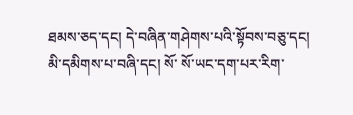ཐམས་ཅད་དང། དེ་བཞིན་གཤེགས་པའི་སྟོབས་བཅུ་དང། མི་དམིགས་པ་བཞི་དང། སོ་ སོ་ཡང་དག་པར་རིག་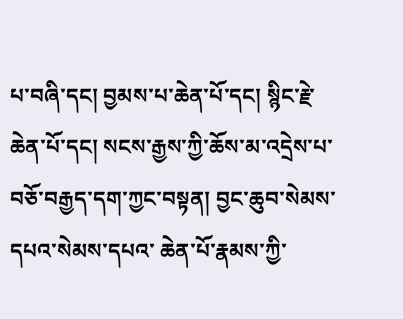པ་བཞི་དང། བྱམས་པ་ཆེན་པོ་དང། སྙིང་རྗེ་ཆེན་པོ་དང། སངས་རྒྱས་ཀྱི་ཆོས་མ་འདྲེས་པ་བཅོ་བརྒྱད་དག་ཀྱང་བསྟན། བྱང་ཆུབ་སེམས་དཔའ་སེམས་དཔའ་ ཆེན་པོ་རྣམས་ཀྱི་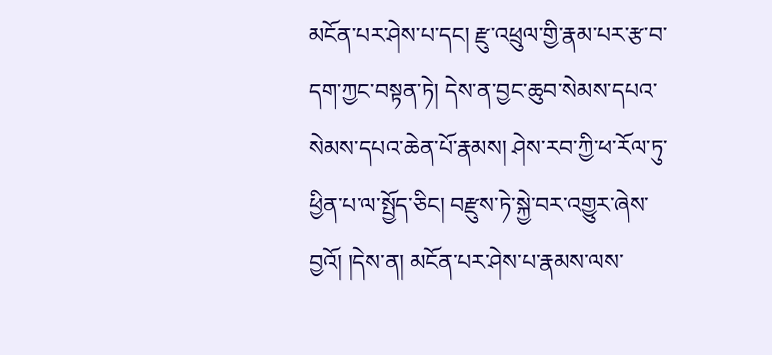མངོན་པར་ཤེས་པ་དང། རྫུ་འཕྲུལ་གྱི་རྣམ་པར་རྩ་བ་དག་ཀྱང་བསྟན་ཏེ། དེས་ན་བྱང་ཆུབ་སེམས་དཔའ་སེམས་དཔའ་ཆེན་པོ་རྣམས། ཤེས་རབ་ཀྱི་ཕ་རོལ་ཏུ་ ཕྱིན་པ་ལ་སྤྱོད་ཅིང། བརྫུས་ཏེ་སྐྱེ་བར་འགྱུར་ཞེས་བྱའོ། །དེས་ན། མངོན་པར་ཤེས་པ་རྣམས་ལས་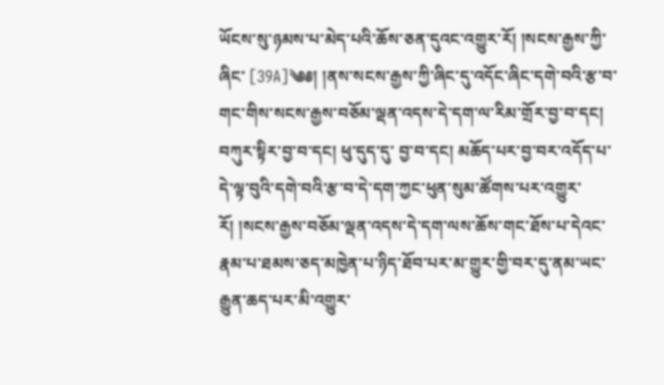ཡོངས་སུ་ཉམས་པ་མེད་པའི་ཆོས་ཅན་དུའང་འགྱུར་རོ། །སངས་རྒྱས་ཀྱི་ཞིང་ [39A]༄༅། །ནས་སངས་རྒྱས་ཀྱི་ཞིང་དུ་འདོང་ཞིང་དགེ་བའི་རྩ་བ་གང་གིས་སངས་རྒྱས་བཅོམ་ལྡན་འདས་དེ་དག་ལ་རིམ་གྲོར་བྱ་བ་དང། བཀུར་སྟིར་བྱ་བ་དང། ཕུ་དུད་དུ་ བྱ་བ་དང། མཆོད་པར་བྱ་བར་འདོད་པ་དེ་ལྟ་བུའི་དགེ་བའི་རྩ་བ་དེ་དག་ཀྱང་ཕུན་སུམ་ཚོགས་པར་འགྱུར་རོ། །སངས་རྒྱས་བཅོམ་ལྡན་འདས་དེ་དག་ལས་ཆོས་གང་ཐོས་པ་དེའང་ རྣམ་པ་ཐམས་ཅད་མཁྱེན་པ་ཉིད་ཐོབ་པར་མ་གྱུར་གྱི་བར་དུ་ནམ་ཡང་རྒྱུན་ཆད་པར་མི་འགྱུར་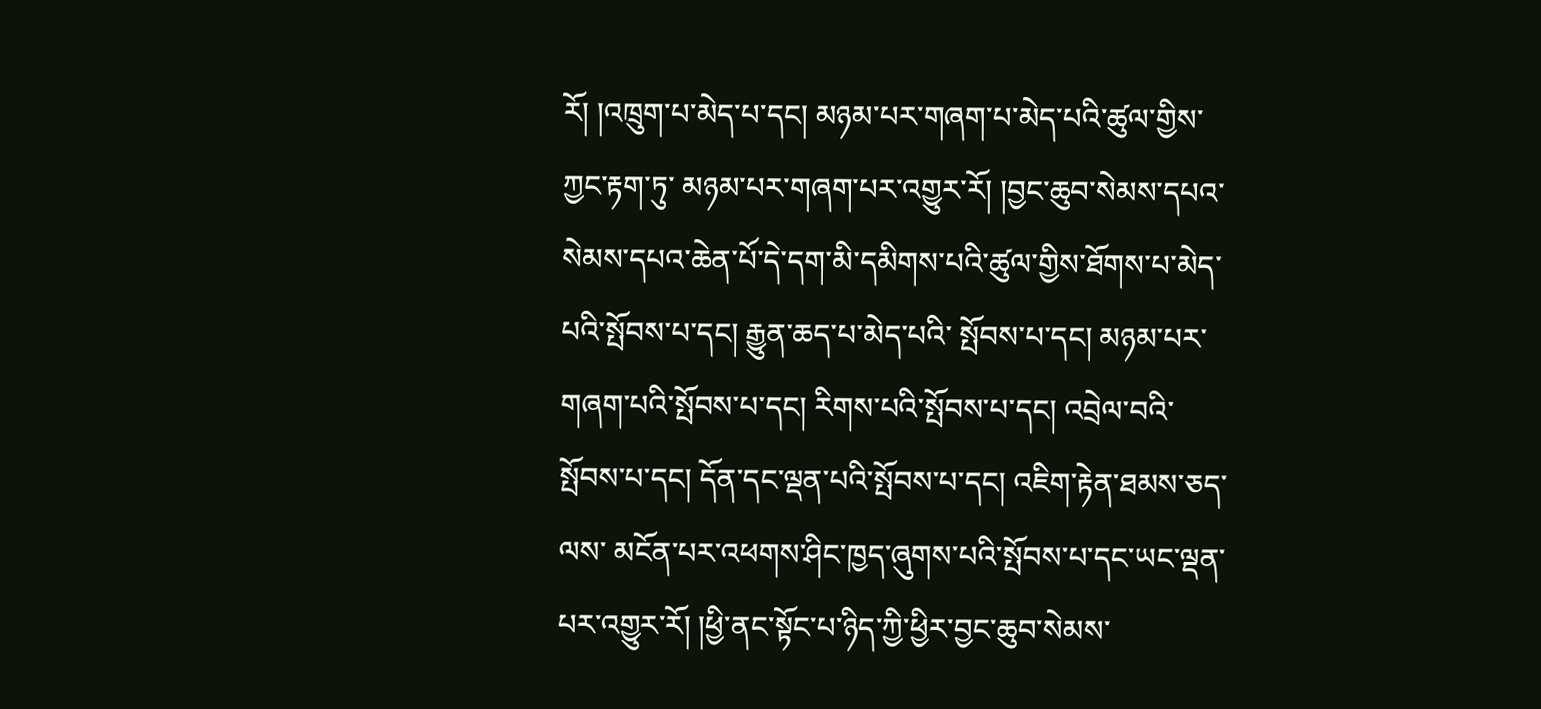རོ། །འཁྲུག་པ་མེད་པ་དང། མཉམ་པར་གཞག་པ་མེད་པའི་ཚུལ་གྱིས་ཀྱང་རྟག་ཏུ་ མཉམ་པར་གཞག་པར་འགྱུར་རོ། །བྱང་ཆུབ་སེམས་དཔའ་སེམས་དཔའ་ཆེན་པོ་དེ་དག་མི་དམིགས་པའི་ཚུལ་གྱིས་ཐོགས་པ་མེད་པའི་སྤོབས་པ་དང། རྒྱུན་ཆད་པ་མེད་པའི་ སྤོབས་པ་དང། མཉམ་པར་གཞག་པའི་སྤོབས་པ་དང། རིགས་པའི་སྤོབས་པ་དང། འབྲེལ་བའི་སྤོབས་པ་དང། དོན་དང་ལྡན་པའི་སྤོབས་པ་དང། འཇིག་རྟེན་ཐམས་ཅད་ལས་ མངོན་པར་འཕགས་ཤིང་ཁྱད་ཞུགས་པའི་སྤོབས་པ་དང་ཡང་ལྡན་པར་འགྱུར་རོ། །ཕྱི་ནང་སྟོང་པ་ཉིད་ཀྱི་ཕྱིར་བྱང་ཆུབ་སེམས་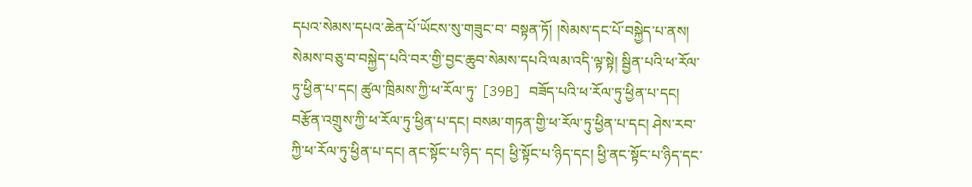དཔའ་སེམས་དཔའ་ཆེན་པོ་ཡོངས་སུ་གཟུང་བ་ བསྟན་ཏོ། །སེམས་དང་པོ་བསྐྱེད་པ་ནས། སེམས་བཅུ་བ་བསྐྱེད་པའི་བར་གྱི་བྱང་ཆུབ་སེམས་དཔའི་ལམ་འདི་ལྟ་སྟེ། སྦྱིན་པའི་ཕ་རོལ་ཏུ་ཕྱིན་པ་དང། ཚུལ་ཁྲིམས་ཀྱི་ཕ་རོལ་ཏུ་ [39B] བཟོད་པའི་ཕ་རོལ་ཏུ་ཕྱིན་པ་དང། བརྩོན་འགྲུས་ཀྱི་ཕ་རོལ་ཏུ་ཕྱིན་པ་དང། བསམ་གཏན་གྱི་ཕ་རོལ་ཏུ་ཕྱིན་པ་དང། ཤེས་རབ་ཀྱི་ཕ་རོལ་ཏུ་ཕྱིན་པ་དང། ནང་སྟོང་པ་ཉིད་ དང། ཕྱི་སྟོང་པ་ཉིད་དང། ཕྱི་ནང་སྟོང་པ་ཉིད་དང་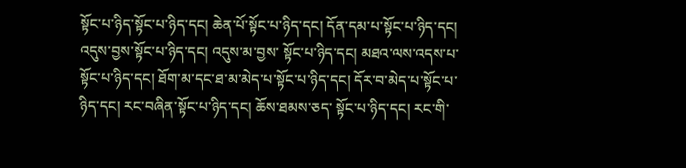སྟོང་པ་ཉིད་སྟོང་པ་ཉིད་དང། ཆེན་པོ་སྟོང་པ་ཉིད་དང། དོན་དམ་པ་སྟོང་པ་ཉིད་དང། འདུས་བྱས་སྟོང་པ་ཉིད་དང། འདུས་མ་བྱས་ སྟོང་པ་ཉིད་དང། མཐའ་ལས་འདས་པ་སྟོང་པ་ཉིད་དང། ཐོག་མ་དང་ཐ་མ་མེད་པ་སྟོང་པ་ཉིད་དང། དོར་བ་མེད་པ་སྟོང་པ་ཉིད་དང། རང་བཞིན་སྟོང་པ་ཉིད་དང། ཆོས་ཐམས་ཅད་ སྟོང་པ་ཉིད་དང། རང་གི་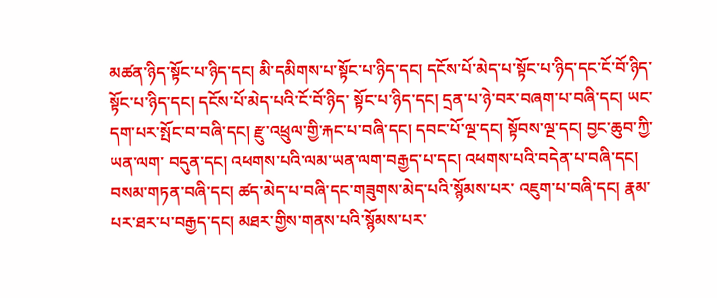མཚན་ཉིད་སྟོང་པ་ཉིད་དང། མི་དམིགས་པ་སྟོང་པ་ཉིད་དང། དངོས་པོ་མེད་པ་སྟོང་པ་ཉིད་དང་ངོ་བོ་ཉིད་སྟོང་པ་ཉིད་དང། དངོས་པོ་མེད་པའི་ངོ་བོ་ཉིད་ སྟོང་པ་ཉིད་དང། དྲན་པ་ཉེ་བར་བཞག་པ་བཞི་དང། ཡང་དག་པར་སྤོང་བ་བཞི་དང། རྫུ་འཕྲུལ་གྱི་རྐང་པ་བཞི་དང། དབང་པོ་ལྔ་དང། སྟོབས་ལྔ་དང། བྱང་ཆུབ་ཀྱི་ཡན་ལག་ བདུན་དང། འཕགས་པའི་ལམ་ཡན་ལག་བརྒྱད་པ་དང། འཕགས་པའི་བདེན་པ་བཞི་དང། བསམ་གཏན་བཞི་དང། ཚད་མེད་པ་བཞི་དང་གཟུགས་མེད་པའི་སྙོམས་པར་ འཇུག་པ་བཞི་དང། རྣམ་པར་ཐར་པ་བརྒྱད་དང། མཐར་གྱིས་གནས་པའི་སྙོམས་པར་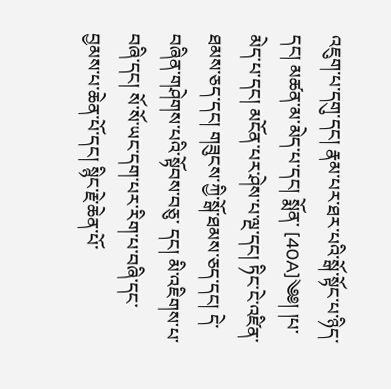འཇུག་པ་དགུ་དང། རྣམ་པར་ཐར་པའི་སྒོ་སྟོང་པ་ཉིད་དང། མཚན་མ་མེད་པ་དང། སྨོན་ [40A]༄༅། །པ་མེད་པ་དང། མངོན་པར་ཤེས་པ་ལྔ་དང། ཏིང་ངེ་འཛིན་ཐམས་ཅད་དང། གཟུངས་ཀྱི་སྒོ་ཐམས་ཅད་དང། དེ་བཞིན་གཤེགས་པའི་སྟོབས་བཅུ་ དང། མི་འཇིགས་པ་བཞི་དང། སོ་སོ་ཡང་དག་པར་རིག་པ་བཞི་དང་བྱམས་པ་ཆེན་པོ་དང། སྙིང་རྗེ་ཆེན་པོ་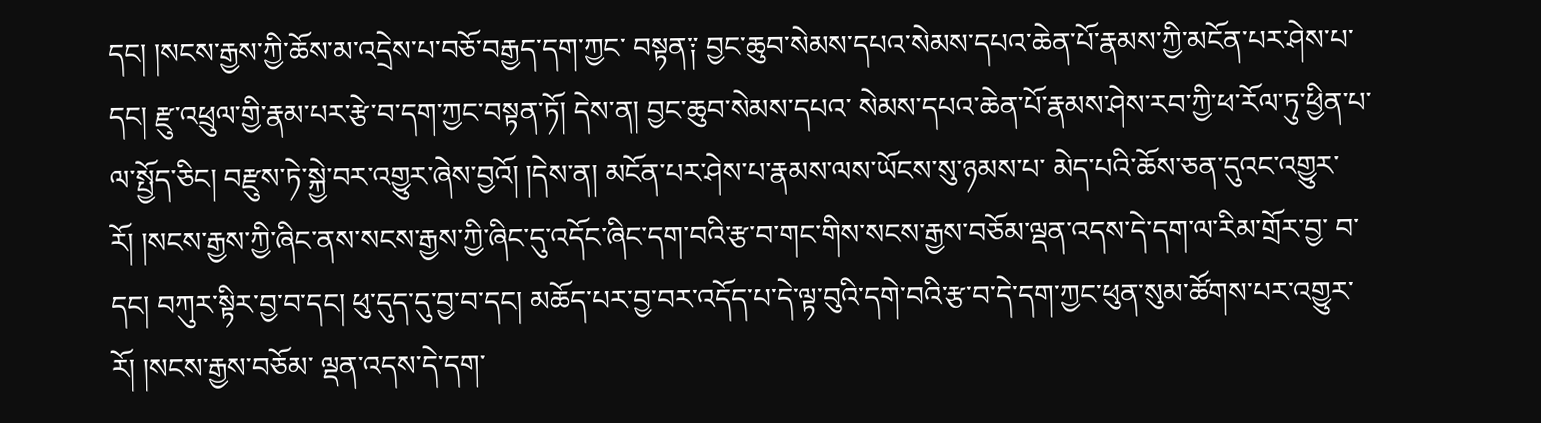དང། །སངས་རྒྱས་ཀྱི་ཆོས་མ་འདྲེས་པ་བཅོ་བརྒྱད་དག་ཀྱང་ བསྟན༑ བྱང་ཆུབ་སེམས་དཔའ་སེམས་དཔའ་ཆེན་པོ་རྣམས་ཀྱི་མངོན་པར་ཤེས་པ་དང། རྫུ་འཕྲུལ་གྱི་རྣམ་པར་རྩེ་བ་དག་ཀྱང་བསྟན་ཏོ། དེས་ན། བྱང་ཆུབ་སེམས་དཔའ་ སེམས་དཔའ་ཆེན་པོ་རྣམས་ཤེས་རབ་ཀྱི་ཕ་རོལ་ཏུ་ཕྱིན་པ་ལ་སྤྱོད་ཅིང། བརྫུས་ཏེ་སྐྱེ་བར་འགྱུར་ཞེས་བྱའོ། །དེས་ན། མངོན་པར་ཤེས་པ་རྣམས་ལས་ཡོངས་སུ་ཉམས་པ་ མེད་པའི་ཆོས་ཅན་དུའང་འགྱུར་རོ། །སངས་རྒྱས་ཀྱི་ཞིང་ནས་སངས་རྒྱས་ཀྱི་ཞིང་དུ་འདོང་ཞིང་དག་བའི་རྩ་བ་གང་གིས་སངས་རྒྱས་བཅོམ་ལྡན་འདས་དེ་དག་ལ་རིམ་གྲོར་བྱ་ བ་དང། བཀུར་སྟིར་བྱ་བ་དང། ཕུ་དུད་དུ་བྱ་བ་དང། མཆོད་པར་བྱ་བར་འདོད་པ་དེ་ལྟ་བུའི་དགེ་བའི་རྩ་བ་དེ་དག་ཀྱང་ཕུན་སུམ་ཚོགས་པར་འགྱུར་རོ། །སངས་རྒྱས་བཅོམ་ ལྡན་འདས་དེ་དག་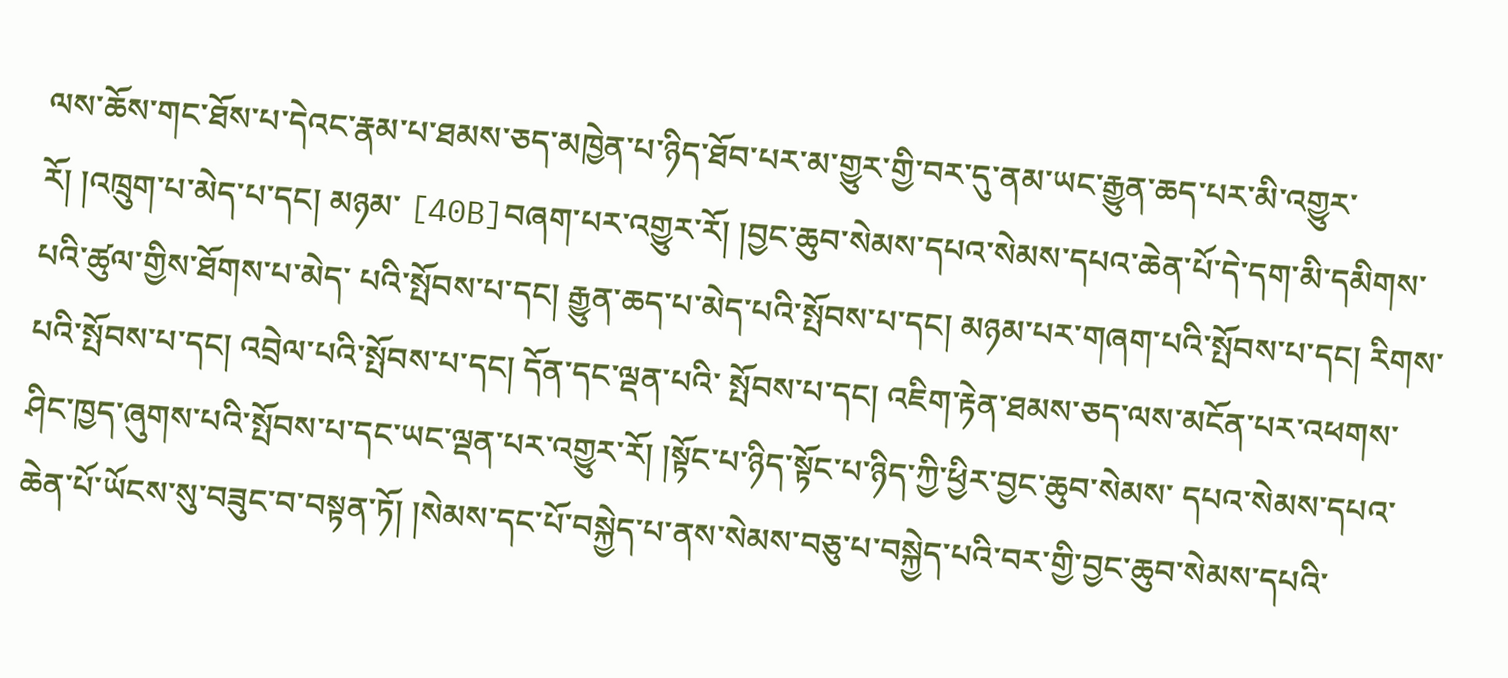ལས་ཆོས་གང་ཐོས་པ་དེའང་རྣམ་པ་ཐམས་ཅད་མཁྱེན་པ་ཉིད་ཐོབ་པར་མ་གྱུར་གྱི་བར་དུ་ནམ་ཡང་རྒྱུན་ཆད་པར་མི་འགྱུར་རོ། །འཁྲུག་པ་མེད་པ་དང། མཉམ་ [40B]བཞག་པར་འགྱུར་རོ། །བྱང་ཆུབ་སེམས་དཔའ་སེམས་དཔའ་ཆེན་པོ་དེ་དག་མི་དམིགས་པའི་ཚུལ་གྱིས་ཐོགས་པ་མེད་ པའི་སྤོབས་པ་དང། རྒྱུན་ཆད་པ་མེད་པའི་སྤོབས་པ་དང། མཉམ་པར་གཞག་པའི་སྤོབས་པ་དང། རིགས་པའི་སྤོབས་པ་དང། འབྲེལ་པའི་སྤོབས་པ་དང། དོན་དང་ལྡན་པའི་ སྤོབས་པ་དང། འཇིག་རྟེན་ཐམས་ཅད་ལས་མངོན་པར་འཕགས་ཤིང་ཁྱད་ཞུགས་པའི་སྤོབས་པ་དང་ཡང་ལྡན་པར་འགྱུར་རོ། །སྟོང་པ་ཉིད་སྟོང་པ་ཉིད་ཀྱི་ཕྱིར་བྱང་ཆུབ་སེམས་ དཔའ་སེམས་དཔའ་ཆེན་པོ་ཡོངས་སུ་བཟུང་བ་བསྟན་ཏོ། །སེམས་དང་པོ་བསྐྱེད་པ་ནས་སེམས་བཅུ་པ་བསྐྱེད་པའི་བར་གྱི་བྱང་ཆུབ་སེམས་དཔའི་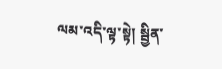ལམ་འདི་ལྟ་སྟེ། སྦྱིན་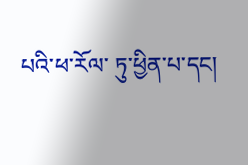པའི་ཕ་རོལ་ ཏུ་ཕྱིན་པ་དང།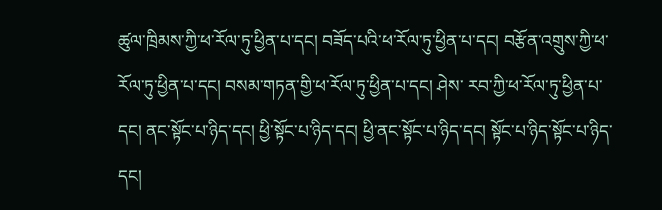ཚུལ་ཁྲིམས་ཀྱི་ཕ་རོལ་ཏུ་ཕྱིན་པ་དང། བཟོད་པའི་ཕ་རོལ་ཏུ་ཕྱིན་པ་དང། བརྩོན་འགྲུས་ཀྱི་ཕ་རོལ་ཏུ་ཕྱིན་པ་དང། བསམ་གཏན་གྱི་ཕ་རོལ་ཏུ་ཕྱིན་པ་དང། ཤེས་ རབ་ཀྱི་ཕ་རོལ་ཏུ་ཕྱིན་པ་དང། ནང་སྟོང་པ་ཉིད་དང། ཕྱི་སྟོང་པ་ཉིད་དང། ཕྱི་ནང་སྟོང་པ་ཉིད་དང། སྟོང་པ་ཉིད་སྟོང་པ་ཉིད་དང།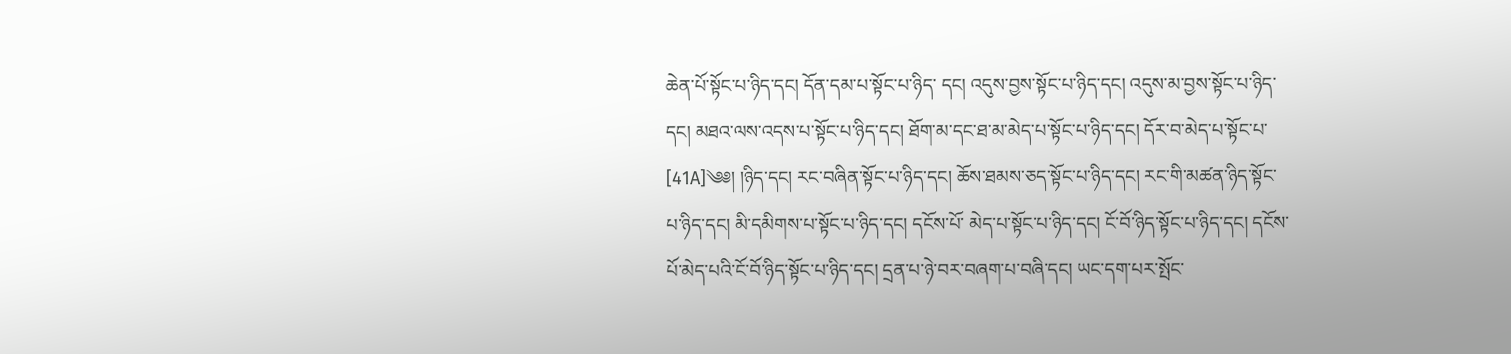ཆེན་པོ་སྟོང་པ་ཉིད་དང། དོན་དམ་པ་སྟོང་པ་ཉིད་ དང། འདུས་བྱས་སྟོང་པ་ཉིད་དང། འདུས་མ་བྱས་སྟོང་པ་ཉིད་དང། མཐའ་ལས་འདས་པ་སྟོང་པ་ཉིད་དང། ཐོག་མ་དང་ཐ་མ་མེད་པ་སྟོང་པ་ཉིད་དང། དོར་བ་མེད་པ་སྟོང་པ་ [41A]༄༅། །ཉིད་དང། རང་བཞིན་སྟོང་པ་ཉིད་དང། ཆོས་ཐམས་ཅད་སྟོང་པ་ཉིད་དང། རང་གི་མཚན་ཉིད་སྟོང་པ་ཉིད་དང། མི་དམིགས་པ་སྟོང་པ་ཉིད་དང། དངོས་པོ་ མེད་པ་སྟོང་པ་ཉིད་དང། ངོ་བོ་ཉིད་སྟོང་པ་ཉིད་དང། དངོས་པོ་མེད་པའི་ངོ་བོ་ཉིད་སྟོང་པ་ཉིད་དང། དྲན་པ་ཉེ་བར་བཞག་པ་བཞི་དང། ཡང་དག་པར་སྤོང་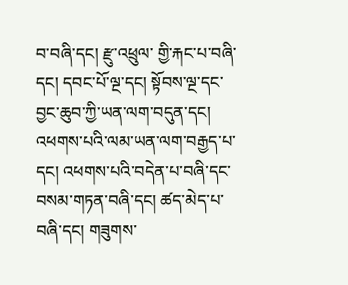བ་བཞི་དང། རྫུ་འཕྲུལ་ གྱི་རྐང་པ་བཞི་དང། དབང་པོ་ལྔ་དང། སྟོབས་ལྔ་དང་བྱང་ཆུབ་ཀྱི་ཡན་ལག་བདུན་དང། འཕགས་པའི་ལམ་ཡན་ལག་བརྒྱད་པ་དང། འཕགས་པའི་བདེན་པ་བཞི་དང་ བསམ་གཏན་བཞི་དང། ཚད་མེད་པ་བཞི་དང། གཟུགས་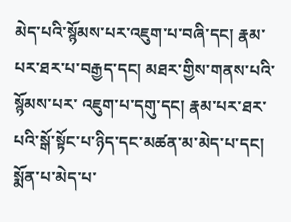མེད་པའི་སྙོམས་པར་འཇུག་པ་བཞི་དང། རྣམ་པར་ཐར་པ་བརྒྱད་དང། མཐར་གྱིས་གནས་པའི་སྙོམས་པར་ འཇུག་པ་དགུ་དང། རྣམ་པར་ཐར་པའི་སྒོ་སྟོང་པ་ཉིད་དང་མཚན་མ་མེད་པ་དང། སྨོན་པ་མེད་པ་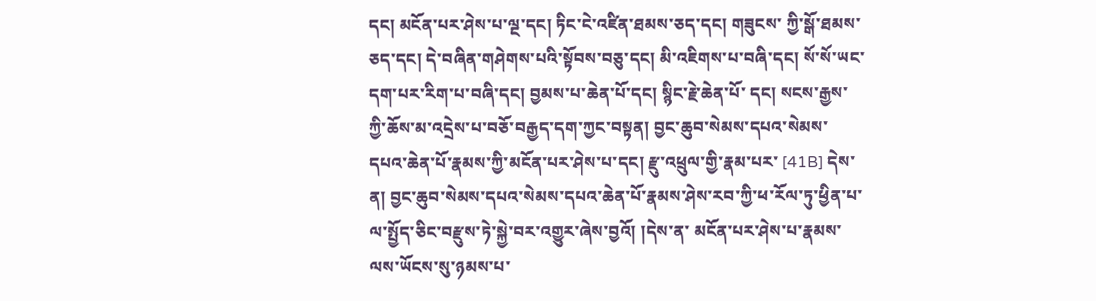དང། མངོན་པར་ཤེས་པ་ལྔ་དང། ཏིང་ངེ་འཛིན་ཐམས་ཅད་དང། གཟུངས་ ཀྱི་སྒོ་ཐམས་ཅད་དང། དེ་བཞིན་གཤེགས་པའི་སྟོབས་བཅུ་དང། མི་འཇིགས་པ་བཞི་དང། སོ་སོ་ཡང་དག་པར་རིག་པ་བཞི་དང། བྱམས་པ་ཆེན་པོ་དང། སྙིང་རྗེ་ཆེན་པོ་ དང། སངས་རྒྱས་ཀྱི་ཆོས་མ་འདྲེས་པ་བཅོ་བརྒྱད་དག་ཀྱང་བསྟན། བྱང་ཆུབ་སེམས་དཔའ་སེམས་དཔའ་ཆེན་པོ་རྣམས་ཀྱི་མངོན་པར་ཤེས་པ་དང། རྫུ་འཕྲུལ་གྱི་རྣམ་པར་ [41B] དེས་ན། བྱང་ཆུབ་སེམས་དཔའ་སེམས་དཔའ་ཆེན་པོ་རྣམས་ཤེས་རབ་ཀྱི་ཕ་རོལ་ཏུ་ཕྱིན་པ་ལ་སྤྱོད་ཅིང་བརྫུས་ཏེ་སྐྱེ་བར་འགྱུར་ཞེས་བྱའོ། །དེས་ན་ མངོན་པར་ཤེས་པ་རྣམས་ལས་ཡོངས་སུ་ཉམས་པ་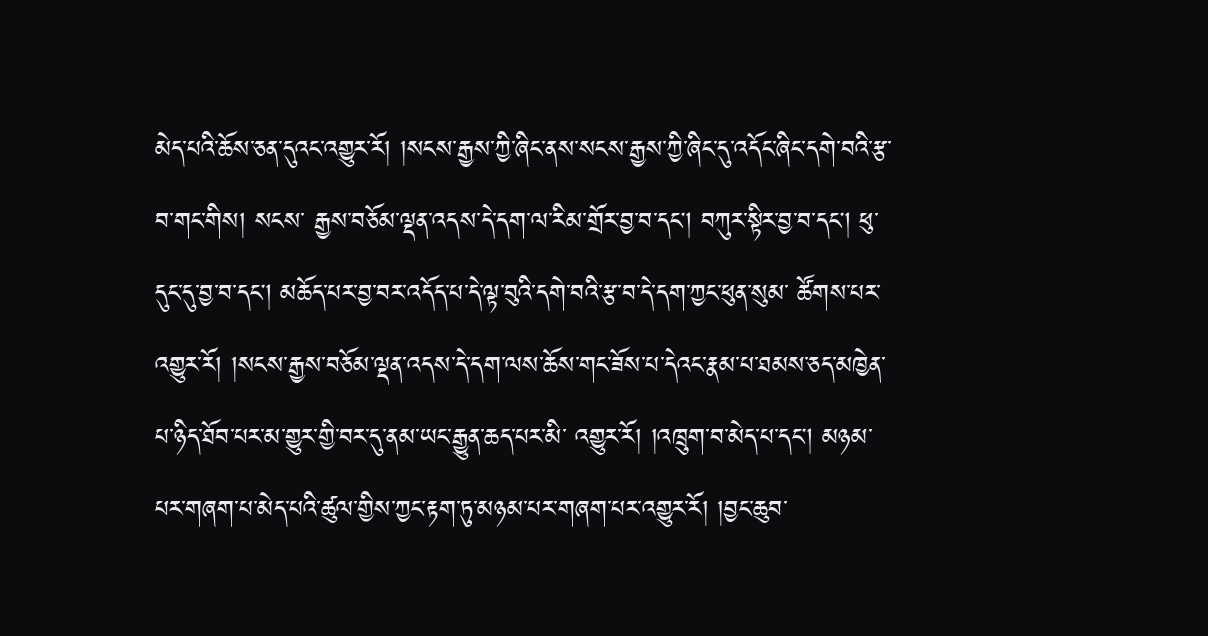མེད་པའི་ཆོས་ཅན་དུའང་འགྱུར་རོ། །སངས་རྒྱས་ཀྱི་ཞིང་ནས་སངས་རྒྱས་ཀྱི་ཞིང་དུ་འདོང་ཞིང་དགེ་བའི་རྩ་བ་གང་གིས། སངས་ རྒྱས་བཅོམ་ལྡན་འདས་དེ་དག་ལ་རིམ་གྲོར་བྱ་བ་དང། བཀུར་སྟིར་བྱ་བ་དང། ཕུ་དུང་དུ་བྱ་བ་དང། མཆོད་པར་བྱ་བར་འདོད་པ་དེ་ལྟ་བུའི་དགེ་བའི་རྩ་བ་དེ་དག་ཀྱང་ཕུན་སུམ་ ཚོགས་པར་འགྱུར་རོ། །སངས་རྒྱས་བཅོམ་ལྡན་འདས་དེ་དག་ལས་ཆོས་གང་ཟོས་པ་དེའང་རྣམ་པ་ཐམས་ཅད་མཁྱེན་པ་ཉིད་ཐོབ་པར་མ་གྱུར་གྱི་བར་དུ་ནམ་ཡང་རྒྱུན་ཆད་པར་མི་ འགྱུར་རོ། །འཁྲུག་བ་མེད་པ་དང། མཉམ་པར་གཞག་པ་མེད་པའི་ཚུལ་གྱིས་ཀྱང་རྟག་ཏུ་མཉམ་པར་གཞག་པར་འགྱུར་རོ། །བྱང་ཆུབ་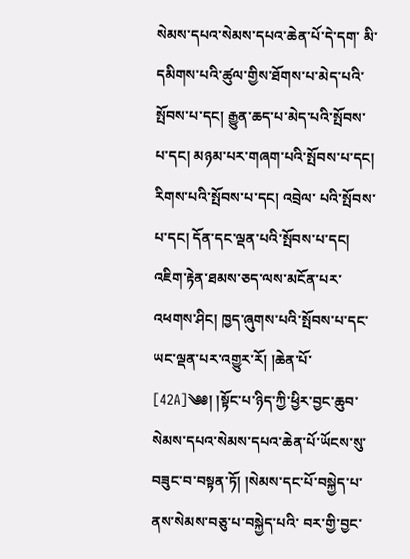སེམས་དཔའ་སེམས་དཔའ་ཆེན་པོ་དེ་དག་ མི་དམིགས་པའི་ཚུལ་གྱིས་ཐོགས་པ་མེད་པའི་སྤོབས་པ་དང། རྒྱུན་ཆད་པ་མེད་པའི་སྤོབས་པ་དང། མཉམ་པར་གཞག་པའི་སྤོབས་པ་དང། རིགས་པའི་སྤོབས་པ་དང། འབྲེལ་ པའི་སྤོབས་པ་དང། དོན་དང་ལྡན་པའི་སྤོབས་པ་དང། འཇིག་རྟེན་ཐམས་ཅད་ལས་མངོན་པར་འཕགས་ཤིང། ཁྱད་ཞུགས་པའི་སྤོབས་པ་དང་ཡང་ལྡན་པར་འགྱུར་རོ། །ཆེན་པོ་ [42A]༄༅། །སྟོང་པ་ཉིད་ཀྱི་ཕྱིར་བྱང་ཆུབ་སེམས་དཔའ་སེམས་དཔའ་ཆེན་པོ་ཡོངས་སུ་བཟུང་བ་བསྟན་ཏོ། །སེམས་དང་པོ་བསྐྱེད་པ་ནས་སེམས་བཅུ་པ་བསྐྱེད་པའི་ བར་གྱི་བྱང་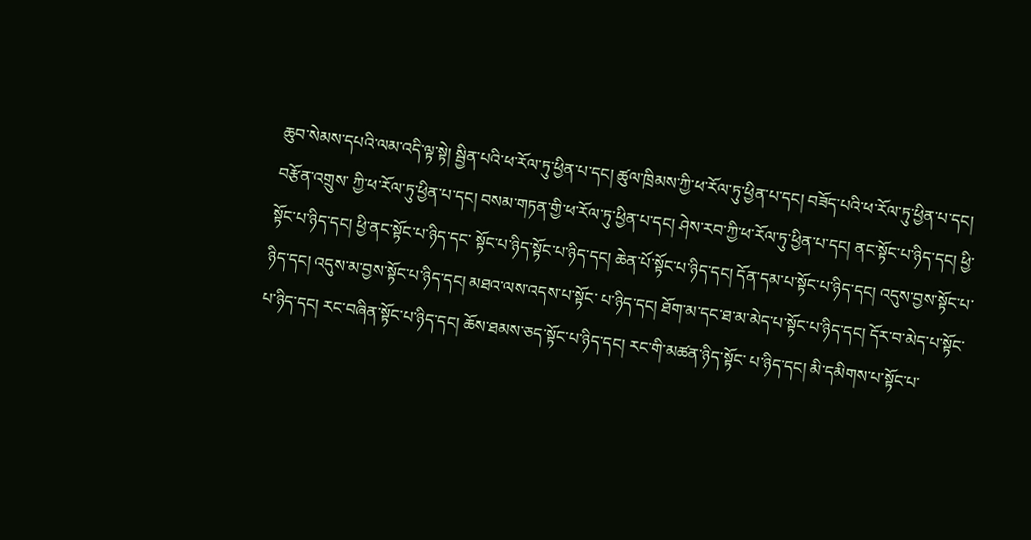ཆུབ་སེམས་དཔའི་ལམ་འདི་ལྟ་སྟེ། སྦྱིན་པའི་ཕ་རོལ་ཏུ་ཕྱིན་པ་དང། ཚུལ་ཁྲིམས་ཀྱི་ཕ་རོལ་ཏུ་ཕྱིན་པ་དང། བཟོད་པའི་ཕ་རོལ་ཏུ་ཕྱིན་པ་དང། བརྩོན་འགྲུས་ ཀྱི་ཕ་རོལ་ཏུ་ཕྱིན་པ་དང། བསམ་གཏན་གྱི་ཕ་རོལ་ཏུ་ཕྱིན་པ་དང། ཤེས་རབ་ཀྱི་ཕ་རོལ་ཏུ་ཕྱིན་པ་དང། ནང་སྟོང་པ་ཉིད་དང། ཕྱི་སྟོང་པ་ཉིད་དང། ཕྱི་ནང་སྟོང་པ་ཉིད་དང་ སྟོང་པ་ཉིད་སྟོང་པ་ཉིད་དང། ཆེན་པོ་སྟོང་པ་ཉིད་དང། དོན་དམ་པ་སྟོང་པ་ཉིད་དང། འདུས་བྱས་སྟོང་པ་ཉིད་དང། འདུས་མ་བྱས་སྟོང་པ་ཉིད་དང། མཐའ་ལས་འདས་པ་སྟོང་ པ་ཉིད་དང། ཐོག་མ་དང་ཐ་མ་མེད་པ་སྟོང་པ་ཉིད་དང། དོར་བ་མེད་པ་སྟོང་པ་ཉིད་དང། རང་བཞིན་སྟོང་པ་ཉིད་དང། ཆོས་ཐམས་ཅད་སྟོང་པ་ཉིད་དང། རང་གི་མཚན་ཉིད་སྟོང་ པ་ཉིད་དང། མི་དམིགས་པ་སྟོང་པ་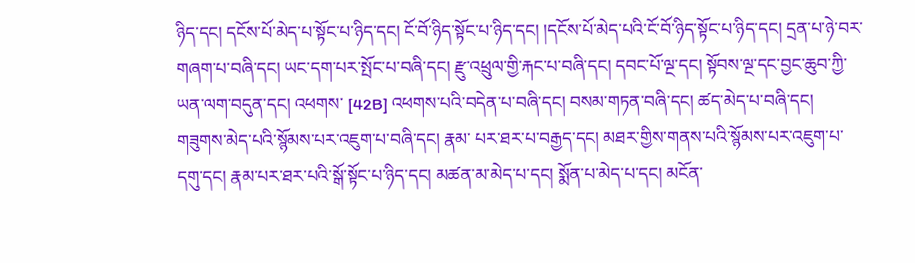ཉིད་དང། དངོས་པོ་མེད་པ་སྟོང་པ་ཉིད་དང། ངོ་བོ་ཉིད་སྟོང་པ་ཉིད་དང། །དངོས་པོ་མེད་པའི་ངོ་བོ་ཉིད་སྟོང་པ་ཉིད་དང། དྲན་པ་ཉེ་བར་ གཞག་པ་བཞི་དང། ཡང་དག་པར་སྤོང་པ་བཞི་དང། རྫུ་འཕྲུལ་གྱི་རྐང་པ་བཞི་དང། དབང་པོ་ལྔ་དང། སྟོབས་ལྔ་དང་བྱང་ཆུབ་ཀྱི་ཡན་ལག་བདུན་དང། འཕགས་ [42B] འཕགས་པའི་བདེན་པ་བཞི་དང། བསམ་གཏན་བཞི་དང། ཚད་མེད་པ་བཞི་དང། གཟུགས་མེད་པའི་སྙོམས་པར་འཇུག་པ་བཞི་དང། རྣམ་ པར་ཐར་པ་བརྒྱད་དང། མཐར་གྱིས་གནས་པའི་སྙོམས་པར་འཇུག་པ་དགུ་དང། རྣམ་པར་ཐར་པའི་སྒོ་སྟོང་པ་ཉིད་དང། མཚན་མ་མེད་པ་དང། སྨོན་པ་མེད་པ་དང། མངོན་